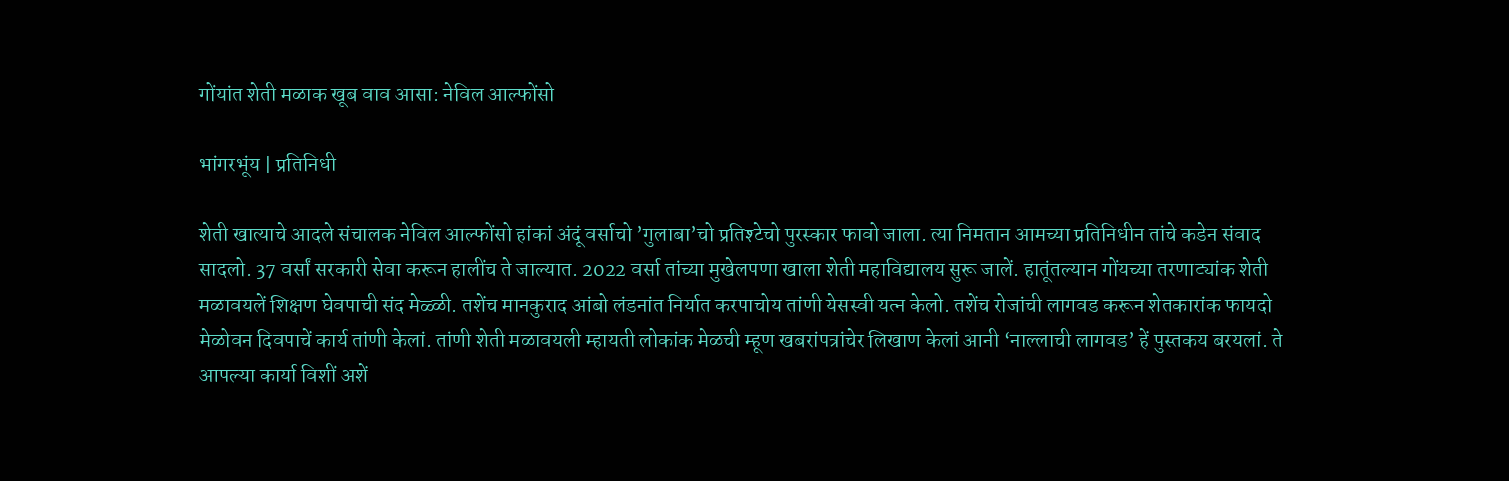गोंयांत शेती मळाक खूब वाव आसा: नेविल आल्फोंसो

भांगरभूंय | प्रतिनिधी

शेती खात्याचे आदले संचालक नेविल आल्फोंसो हांकां अंदूं वर्साचो ’गुलाबा’चो प्रतिश्टेचो पुरस्कार फावो जाला. त्या निमतान आमच्या प्रतिनिधीन तांचे कडेन संवाद सादलो. 37 वर्सां सरकारी सेवा करून हालींच ते जाल्यात. 2022 वर्सा तांच्या मुखेलपणा खाला शेती महाविद्यालय सुरू जालें. हातूंतल्यान गोंयच्या तरणाट्यांक शेती मळावयलें शिक्षण घेवपाची संद मेळ्ळी. तशेंच मानकुराद आंबो लंडनांत निर्यात करपाचोय तांणी येसस्वी यत्न केलो. तशेंच रोजांची लागवड करून शेतकारांक फायदो मेळोवन दिवपाचें कार्य तांणी केलां. तांणी शेती मळावयली म्हायती लोकांक मेळची म्हूण खबरांपत्रांचेर लिखाण केलां आनी ‘नाल्लाची लागवड’ हें पुस्तकय बरयलां. ते आपल्या कार्या विशीं अशें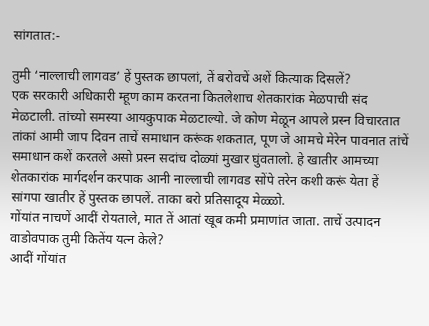सांगतात:-

तुमी ‘नाल्लाची लागवड’ हें पुस्तक छापलां, तें बरोवचें अशें कित्याक दिसलें?
एक सरकारी अधिकारी म्हूण काम करतना कितलेशाच शेतकारांक मेळपाची संद मेळटाली. तांच्यो समस्या आयकुपाक मेळटाल्यो. जे कोण मेळून आपले प्रस्न विचारतात तांकां आमी जाप दिवन ताचें समाधान करूंक शकतात, पूण जे आमचे मेरेन पावनात तांचें समाधान कशें करतले असो प्रस्न सदांच दोळ्यां मुखार घुंवतालो. हे खातीर आमच्या शेतकारांक मार्गदर्शन करपाक आनी नाल्लाची लागवड सोंपे तरेन कशी करूं येता हें सांगपा खातीर हें पुस्तक छापलें. ताका बरो प्रतिसादूय मेळ्ळो.
गोंयांत नाचणें आदीं रोयताले, मात तें आतां खूब कमी प्रमाणांत जाता. ताचें उत्पादन वाडोवपाक तुमी कितेंय यत्न केले?
आदीं गोंयांत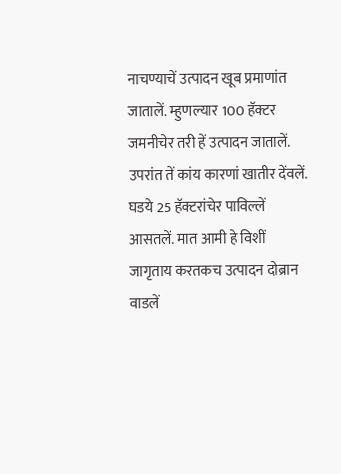नाचण्याचें उत्पादन खूब प्रमाणांत जातालें. म्हुणल्यार 100 हॅक्टर जमनीचेर तरी हें उत्पादन जातालें. उपरांत तें कांय कारणां खातीर देंवलें. घडये 25 हॅक्टरांचेर पाविल्लें आसतलें. मात आमी हे विशीं जागृताय करतकच उत्पादन दोब्रान वाडलें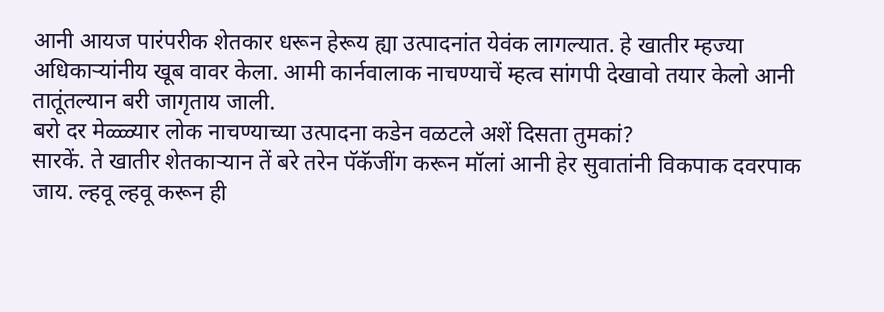आनी आयज पारंपरीक शेतकार धरून हेरूय ह्या उत्पादनांत येवंक लागल्यात. हे खातीर म्हज्या अधिकाऱ्यांनीय खूब वावर केला. आमी कार्नवालाक नाचण्याचें म्हत्व सांगपी देखावो तयार केलो आनी तातूंतल्यान बरी जागृताय जाली.
बरो दर मेळ्ळ्यार लोक नाचण्याच्या उत्पादना कडेन वळटले अशें दिसता तुमकां?
सारकें. ते खातीर शेतकाऱ्यान तें बरे तरेन पॅकॅजींग करून मॉलां आनी हेर सुवातांनी विकपाक दवरपाक जाय. ल्हवू ल्हवू करून ही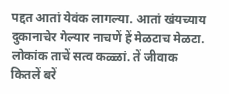पद्दत आतां येवंक लागल्या. आतां खंयच्याय दुकानाचेर गेल्यार नाचणें हें मेळटाच मेळटा. लोकांक ताचें सत्व कळ्ळां. तें जीवाक कितलें बरें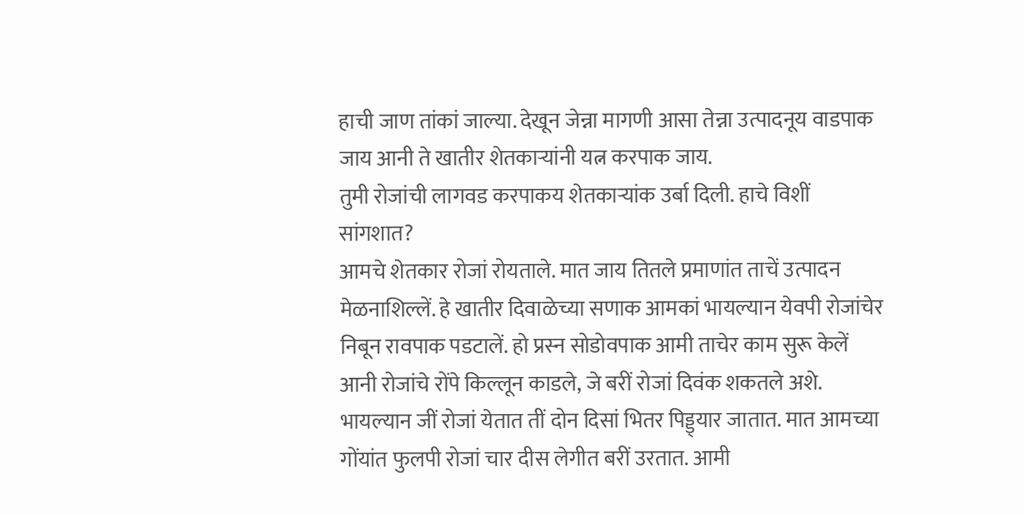हाची जाण तांकां जाल्या. देखून जेन्ना मागणी आसा तेन्ना उत्पादनूय वाडपाक जाय आनी ते खातीर शेतकाऱ्यांनी यत्न करपाक जाय.
तुमी रोजांची लागवड करपाकय शेतकाऱ्यांक उर्बा दिली. हाचे विशीं सांगशात?
आमचे शेतकार रोजां रोयताले. मात जाय तितले प्रमाणांत ताचें उत्पादन मेळनाशिल्लें. हे खातीर दिवाळेच्या सणाक आमकां भायल्यान येवपी रोजांचेर निबून रावपाक पडटालें. हो प्रस्न सोडोवपाक आमी ताचेर काम सुरू केलें आनी रोजांचे रोंपे किल्लून काडले, जे बरीं रोजां दिवंक शकतले अशे. भायल्यान जीं रोजां येतात तीं दोन दिसां भितर पिड्ड्यार जातात. मात आमच्या गोंयांत फुलपी रोजां चार दीस लेगीत बरीं उरतात. आमी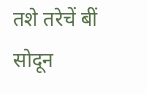तशे तरेचें बीं सोदून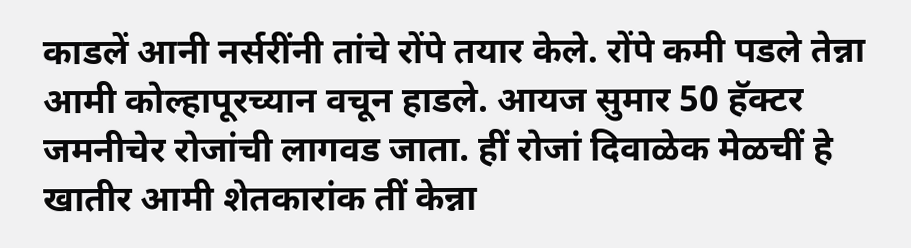काडलें आनी नर्सरींनी तांचे रोंपे तयार केले. रोंपे कमी पडले तेन्ना आमी कोल्हापूरच्यान वचून हाडले. आयज सुमार 50 हॅक्टर जमनीचेर रोजांची लागवड जाता. हीं रोजां दिवाळेक मेळचीं हे खातीर आमी शेतकारांक तीं केन्ना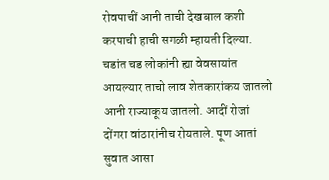रोवपाचीं आनी ताची देखबाल कशी करपाची हाची सगळी म्हायती दिल्या. चडांत चड लोकांनी ह्या वेवसायांत आयल्यार ताचो लाव शेतकारांकय जातलो आनी राज्याकूय जातलो. आदीं रोजां दोंगरा वांठारांनीच रोयताले. पूण आतां सुवात आसा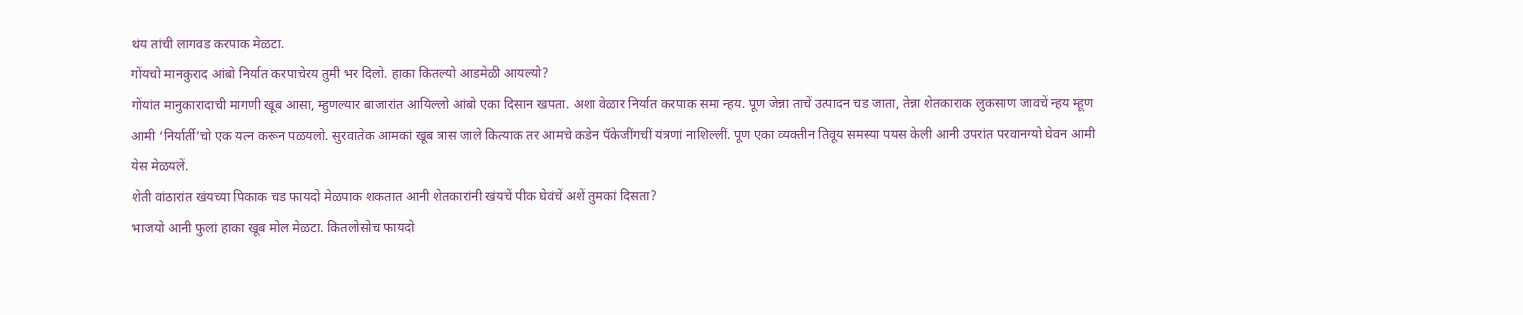थंय तांची लागवड करपाक मेळटा.
गोंयचो मानकुराद आंबो निर्यात करपाचेरय तुमी भर दिलो. हाका कितल्यो आडमेळी आयल्यो?
गोंयांत मानुकारादाची मागणी खूब आसा, म्हुणल्यार बाजारांत आयिल्लो आंबो एका दिसान खपता. अशा वेळार निर्यात करपाक समा न्हय. पूण जेन्ना ताचें उत्पादन चड जाता, तेन्ना शेतकाराक लुकसाण जावचें न्हय म्हूण आमी ‘निर्यार्ती’चो एक यत्न करून पळयलो. सुरवातेक आमकां खूब त्रास जाले कित्याक तर आमचे कडेन पॅकेजींगचीं यंत्रणां नाशिल्लीं. पूण एका व्यक्तीन तिवूय समस्या पयस केली आनी उपरांत परवानग्यो घेवन आमी येस मेळयलें.
शेती वांठारांत खंयच्या पिकाक चड फायदो मेळपाक शकतात आनी शेतकारांनी खंयचें पीक घेवंचें अशें तुमकां दिसता?
भाजयो आनी फुलां हाका खूब मोल मेळटा. कितलोसोच फायदो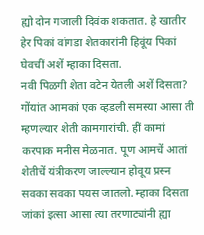ह्यो दोन गजाली दिवंक शकतात. हे खातीर हेर पिकां वांगडा शेतकारांनी हिवूंय पिकां घेवचीं अशें म्हाका दिसता.
नवी पिळगी शेता वटेन येतली अशें दिसता?
गोंयांत आमकां एक व्हडली समस्या आसा ती म्हणल्यार शेती कामगारांची. हीं कामां करपाक मनीस मेळनात. पूण आमचें आतां शेतीचें यंत्रीकरण जाल्ल्यान होवूय प्रस्न सवका सवका पयस जातलो. म्हाका दिसता जांकां इत्सा आसा त्या तरणाट्यांनी ह्या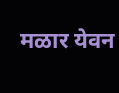मळार येवन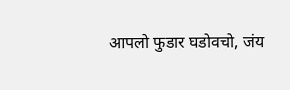आपलो फुडार घडोवचो, जंय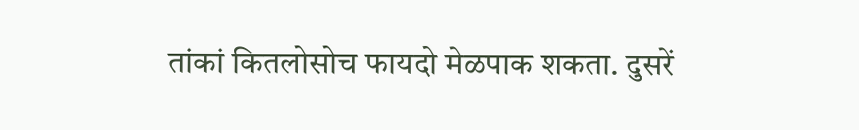तांकां कितलोसोच फायदो मेळपाक शकता. दुसरें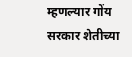म्हणल्यार गोंय सरकार शेतीच्या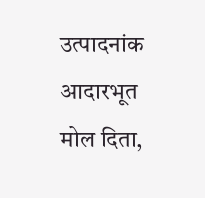उत्पादनांक आदारभूत मोल दिता,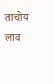ताचोय लाव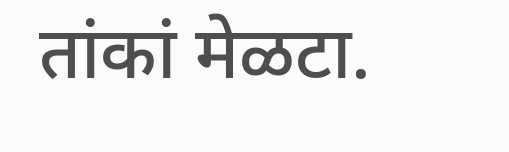तांकां मेळटा.